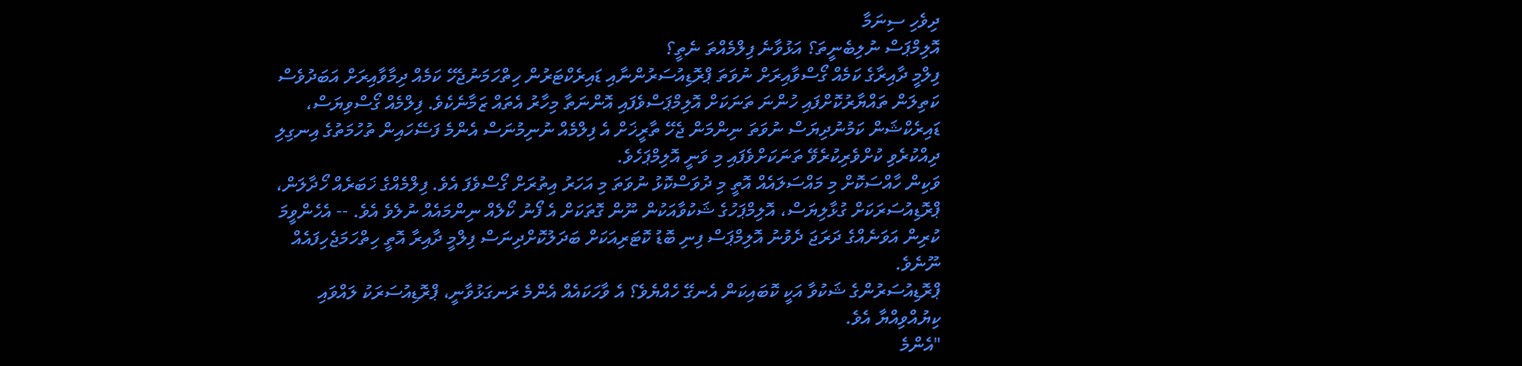ދިވެހި ސިނަމާ
އޮލިމްޕަސް ނުލިބެނީތަ؟ އަޅުވާނެ ފިލްމެއްތަ ނެތީ؟
ފިލްމީ ދާއިރާގެ ކަމެއް ގޯސްވާއިރަށް ނުވަތަ ޕްރޮޑިއުސަރުންނާއި ޑައިރެކްޓަރުން ހިތްހަމަނުޖެހޭ ކަމެއް ދިމާވާއިރަށް އަބަދުވެސް ކަތިލަން ތައްޔާރުކޮށްފައި ހުންނަ ތަނަކަށް އޮލިމްޕަސްވެފައި އޮންނަތާ މިހާރު އެތައް ޒަމާނެކެވެ. ފިލްމެއް ގޯސްވިޔަސް، ޑައިރެކްޝަން ކަމުނުދިޔަސް ނުވަތަ ނިންމަން ޖެހޭ ތާރީޚަށް އެ ފިލްމެއް ނުނިމުނަސް އެންމެ ފަސޭހައިން ތުހުމަތުގެ އިނގިލި ދިއްކުރެވި ކުށްވެރިކުރެވޭ ތަނަކަށްވެފައި މި ވަނީ އޮލިމްޕަހެވެ.
ވަކިން ހާއްސަކޮށް މި މައްސަލައެއް އޮތީ މި ދުވަސްކޮޅު ނުވަތަ މި އަހަރު އިތުރަށް ގޯސްވެފަ އެވެ. ފިލްމެއްގެ ޚަބަރެއް ހޯދާލަން، ޕްރޮޑިއުސަރަކަށް ގުޅާލިޔަސް، އޮލިމްޕަހުގެ ޝަކުވާއަކުން ނޫން ގޮތަކަށް އެ ފޯނު ކޯލެއް ނިންމައެއް ނުލެވެ އެވެ. -- އެހެންވީމަ ކުރިން އަވަނެއްގެ ދަރަޖަ ދެވުނު އޮލިމްޕަސް ފިނި ބޮޑު ކޮޓަރިއަކަށް ބަދަލުކޮށްދިނަސް ފިލްމީ ދާއިރާ އޮތީ ހިތްހަމަޖެހިފައެއް ނޫނެވެ.
ޕްރޮޑިއުސަރުންގެ ޝަކުވާ އަކީ ކޮބައިކަން އެނގޭ ހެއްޔެވެ؟ އެ ވާހަކައެއް އެންމެ ރަނގަޅުވާނީ، ޕްރޮޑިއުސަރަކު ލައްވައި ކިޔުއްވިއްޔާ އެވެ.
"އެންމެ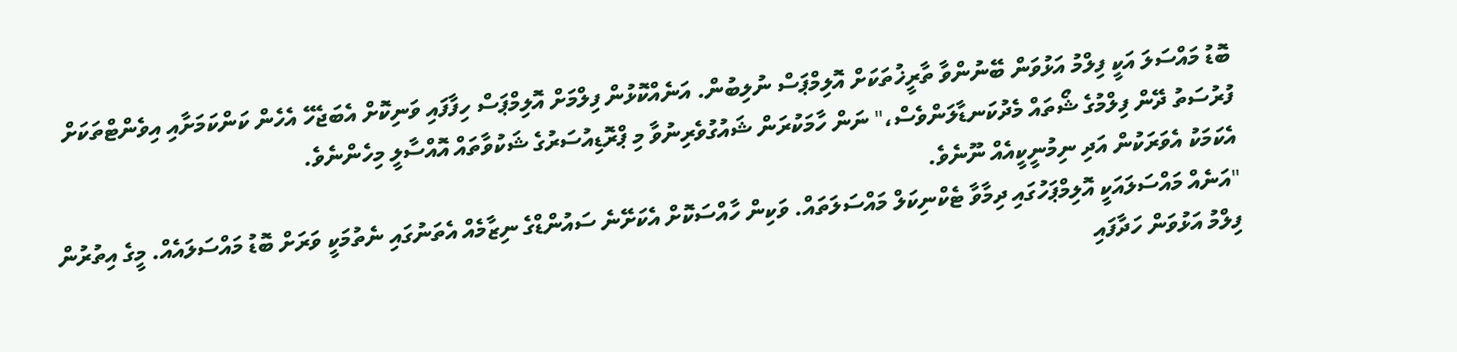ބޮޑު މައްސަލަ އަކީ ފިލްމު އަޅުވަން ބޭނުންވާ ތާރީޚުތަކަށް އޮލިމްޕަސް ނުލިބުން. އަނެއްކޮޅުން ފިލްމަށް އޮލިމްޕަސް ހިފާފައި ވަނިކޮށް އެބަޖެހޭ އެހެން ކަންކަމަށާއި އިވެންޓްތަކަށް ފުރުސަތު ދޭން ފިލްމުގެ ޝޯތައް މެދުކަނޑާލަންވެސް،" ނަން ހާމަކުރަން ޝައުގުވެރިނުވާ މި ޕްރޮޑިއުސަރުގެ ޝަކުވާތައް އޮއްސާލީ މިހެންނެވެ.
އެކަމަކު އެވަރަކުން އަދި ނިމުނީކީއެއް ނޫނެވެ.
"އަނެއް މައްސަލައަކީ އޮލިމްޕަހުގައި ދިމާވާ ޓެކްނިކަލް މައްސަލަތައް. ވަކިން ހާއްސަކޮށް އެކަށޭނެ ސައުންޑްގެ ނިޒާމެއް އެތަނުގައި ނެތުމަކީ ވަރަށް ބޮޑު މައްސަލައެއް. މީގެ އިތުރުން ފިލްމު އަޅުވަން ހަދާފައި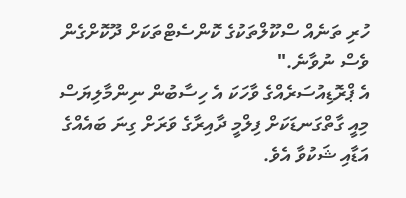ހުރި ތަނެއް ސްކޫލްތަކުގެ ކޮންސެޓްތަކަށް ދޫކޮށްގެން ވެސް ނުވާނެ."
އެ ޕްރޮޑިއުސަރެއްގެ ވާހަކަ އެ ހިސާބުން ނިންމާލިޔަސް މިއީ ގާތްގަނޑަކަށް ފިލްމީ ދާއިރާގެ ވަރަށް ގިނަ ބައެއްގެ އަޑާއި ޝަކުވާ އެވެ.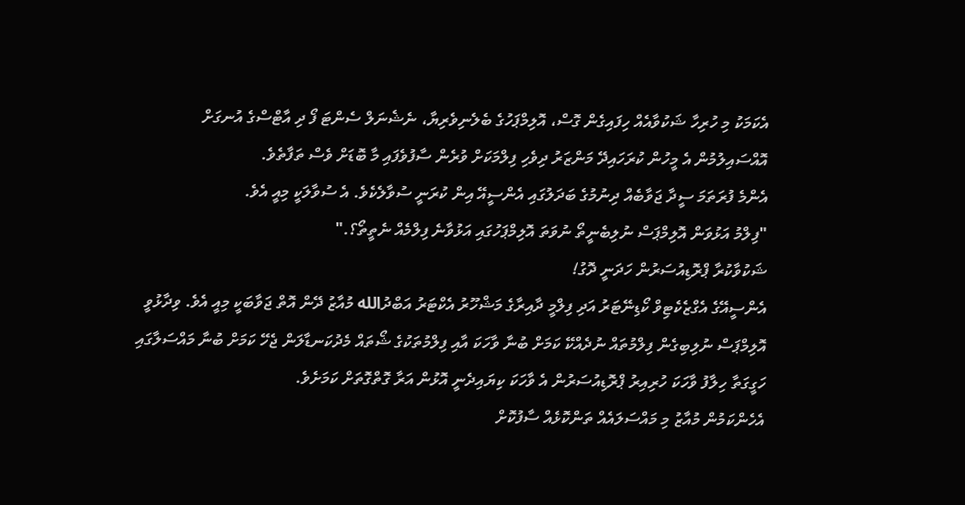އެކަމަކު މި ހުރިހާ ޝަކުވާއެއް ހިފައިގެން ގޮސް، އޮލިމްޕަހުގެ ބެލެނިވެރިޔާ، ނެޝެނަލް ސެންޓަ ފޯ ދި އާޓްސްގެ އުނގަށް އޮއްސައިލުމުން އެ މީހުން ކުރަހައިދޭ މަންޒަރު ދިވެހި ފިލްމަކަށް ވުރެން ސާފުވެފައި މާ ބޮޑަށް ވެސް ތަފާތެވެ.
އެންމެ ފުރަތަމަ ސީދާ ޖަވާބެއް ދިނުމުގެ ބަދަލުގައި އެންސީއޭ އިން ކުރަނީ ސުވާލެކެވެ. އެ ސުވާލަކީ މިއީ އެވެ.
"ފިލްމު އަޅުވަން އޮލިމްޕަސް ނުލިބެނީތޯ ނުވަތަ އޮލިމްޕަހުގައި އަޅުވާނެ ފިލްމެއް ނެތީތޯ؟."
ޝަކުވާކުރާ ޕްރޮޑިއުސަރުން ހަދަނީ ދޮގު!
އެންސީއޭގެ އެގްޒެކެޓިވް ކޯޑިނޭޓަރު އަދި ފިލްމީ ދާއިރާގެ މަޝްހޫރު އެކްޓަރު އަބްދުالله މުއާޒު ދޭން އޮތް ޖަވާބަކީ މިއީ އެވެ. ވިދާޅުވީ އޮލިމްޕަސް ނުލިބިގެން ފިލްމުތައް ނުދެއްކޭ ކަމަށް ބުނާ ވާހަކަ އާއި ފިލްމުތަކުގެ ޝޯތައް މެދުކަނޑާލަން ޖެހޭ ކަމަށް ބުނާ މައްސަލާގައި ހަގީގަތާ ހިލާފު ވާހަކަ ހުރިއިރު ޕްރޮޑިއުސަރުން އެ ވާހަކަ ކިޔައިދެނީ އޮޅުން އަރާ ގޮތްގޮތަށް ކަމަށެވެ.
އެހެންކަމުން މުއާޒު މި މައްސަލައެއް ތަންކޮޅެއް ސާފުކޮށް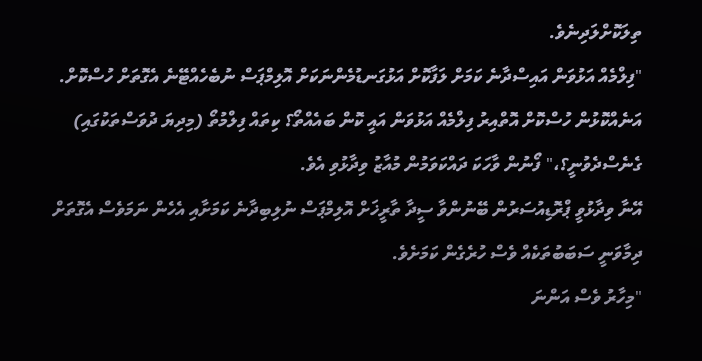ތިލަކޮށްލަދިނެވެ.
"ފިލްމެއް އަޅުވަން އައިސްދާނެ ކަމަށް ލަފާކޮށް އަޅުގަނޑުމެންނަކަށް އޮލިމްޕަސް ނުބެހެއްޓޭނެ އެގޮތަށް ހުސްކޮށް. އަނެއްކޮޅުން ހުސްކޮށް އޮތްއިރު ފިލްމެއް އަޅުވަން އައީ ކޮން ބައެއްތޯ؟ ކިތައް ފިލްމުތޯ (މިދިޔަ ދުވަސްތަކުގައި) ގެނެސްދެވުނީ؟،" ފޯނުން ވާހަކަ ދައްކަވަމުން މުއާޒު ވިދާޅުވި އެވެ.
އޭނާ ވިދާޅުވީ ޕްރޮޑިއުސަރުން ބޭނުންވާ ސީދާ ތާރީޚަށް އޮލިމްޕަސް ނުލިބިދާނެ ކަމަށާއި އެހެން ނަމަވެސް އެގޮތަށް ދިމާވަނީ ސަބަބުތަކެއް ވެސް ހުރެގެން ކަމަށެވެ.
"މިހާރު ވެސް އަންނަ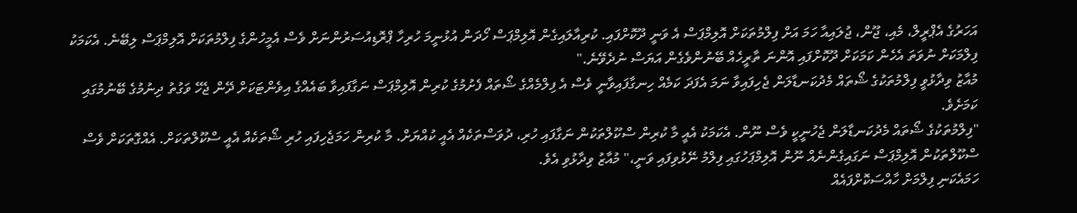އަހަރުގެ އެޕްރީލް، މެއި، ޖޫން، ޖުލައިއާ ހަމަ އަށް ފިލްމުތަކަށް އޮލިމްޕަސް އެ ވަނީ ދޫކޮށްފައި. ކުރިއާލައިގެން އޮލިމްޕަސް ހޯދަން އުޅުނީމަ ހުރިހާ ޕްރޮޑިއުސަރުންނަށް ވެސް އެމީހުންގެ ފިލްމުތަކަށް އޮލިމްޕަސް ލިބޭނެ. އެކަމަކު ފިލްމަކަށް ނުވަތަ އެހެން ކަމަކަށް ދޫކޮށްފައި އޮންނަ ތާރީހެއް ބޭނުންވެގެން އަޔަސް ނުދެވޭނެ."
މުއާޒު ވިދާޅުވީ ފިލްމުތަކުގެ ޝޯތައް މެދުކަނޑާލަން ޖެހިފައިވާ ނަމަ އެފަދަ ކަމެއް ހިނގާފައިވާނީ ވެސް އެ ފިލްމެއްގެ ޝޯތައް ފެށުމުގެ ކުރިން އޮލިމްޕަސް ނަގާފައިވާ ބައެއްގެ އިވެންޓަކަށް ދޭން ޖެހޭ ވަގުތު ދިނުމުގެ ބޭނުމުގައި ކަމަށެވެ.
"ފިލްމުތަކުގެ ޝޯތައް މެދުކަނޑާލަން ޖެހުނީކީ ވެސް ނޫން. އެކަމަކު އެއީ މާ ކުރިން ސްކޫލްތަކުން ނަގާފައި ހުރި، ދުވަސްތަކެއް އެއީ ކުއްޔަށް. މާ ކުރިން ހަމަޖެހިފައި ހުރި ޝޯތަކެއް އެއީ ސްކޫލްތަކަށް. އެއްގޮތަކަށް ވެސް ސްކޫލްތަކުން އޮލިމްޕަސް ނަގައިގެންނެއް ނޫން އޮލިމްޕަހުގައި ފިލްމު ނޭޅުވިފައި ވަނީ،" މުއާޒު ވިދާޅުވި އެވެ.
ހަމައެކަނި ފިލްމަށް ހާއްސަކޮށްފައެއް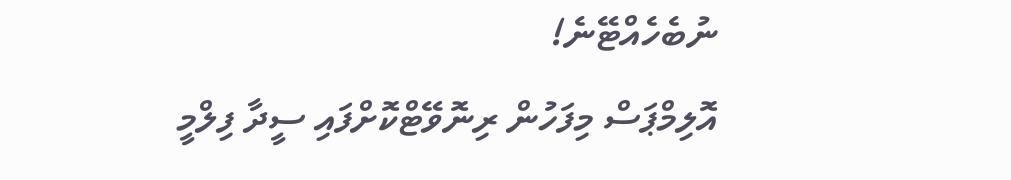ނުބެހެއްޓޭނެ!
އޮލިމްޕަސް މިފަހުން ރިނޮވޭޓްކޮށްފައި ސީދާ ފިލްމީ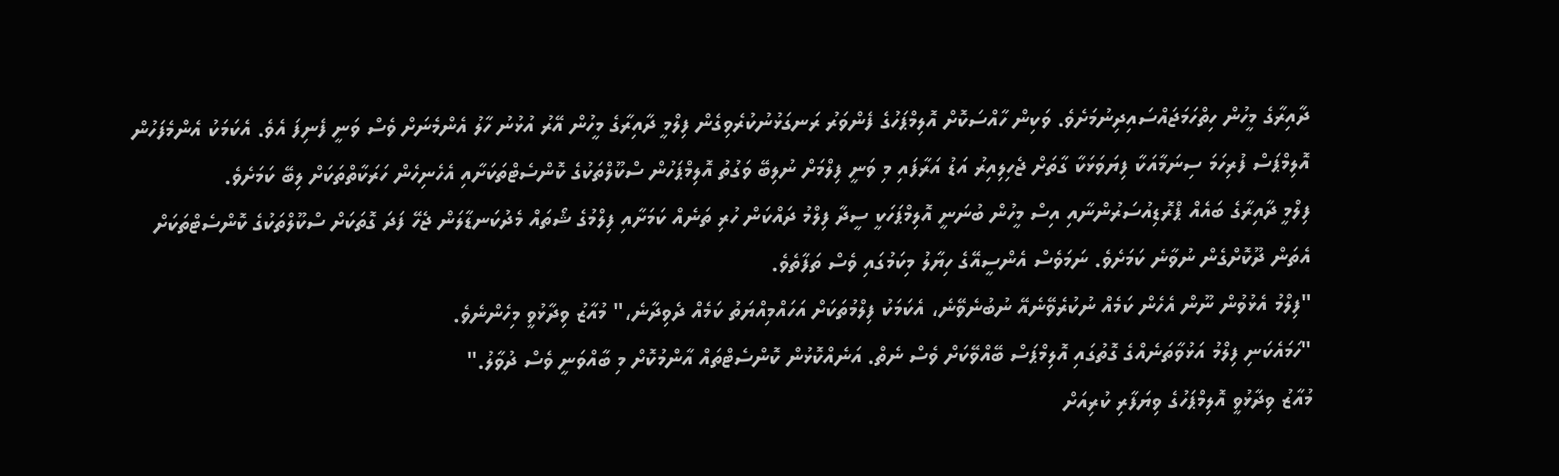ދާއިރާގެ މީހުން ހިތްހަމަޖައްސައިދިނުމަށެވެ. ވަކިން ހާއްސަކޮށް އޮލިމްޕަހުގެ ފެންވަރު ރަނގަޅުނުކުރެވިގެން ފިލްމީ ދާއިރާގެ މީހުން އޭރު އުޅުނު ހާލު އެންމެނަށް ވެސް ވަނީ ފެނިފަ އެވެ. އެކަމަކު އެންމެފަހުން އޮލިމްޕަސް ފުރިހަމަ ސިނަމާއަކާ ފިޔަވަޅަކާ ގާތަށް ޖެހިލިއިރު އަޑު އަރާފައި މި ވަނީ ފިލްމަށް ނުލިބޭ ވަގުތު އޮލިމްޕަހުން ސްކޫލްތަކުގެ ކޮންސެޓްތަކަށާއި އެހެނިހެން ހަރަކާތްތަކަށް ލިބޭ ކަމަށެވެ.
ފިލްމީ ދާއިރާގެ ބައެއް ޕްރޮޑިއުސަރުންނާއި އިސް މީހުން ބުނަނީ އޮލިމްޕަހަކީ ސީދާ ފިލްމު ދައްކަން ހުރި ތަނެއް ކަމަށާއި ފިލްމުގެ ޝޯތައް މެދުކަނޑާލަން ޖެހޭ ފަދަ ގޮތަކަށް ސްކޫލްތަކުގެ ކޮންސެޓްތަކަށް އެތަން ދޫކޮށްގެން ނުވާނެ ކަމަށެވެ. ނަމަވެސް އެންސީއޭގެ ހިޔާލު މިކަމުގައި ވެސް ތަފާތެވެ.
"ފިލްމު އެޅުވުން ނޫން އެހެން ކަމެއް ނުކުރެވޭނެއޭ ނުބުނެވޭނެ، އެކަމަކު ފިލްމުތަކަށް އަހައްމިއްޔަތު ކަމެއް ދެވިދާނެ،" މުއާޒު ވިދާޅުވީ މިހެންނެވެ.
"ހަމައެކަނި ފިލްމު އަޅުވާތަނެއްގެ ގޮތުގައި އޮލިމްޕަސް ބޭއްވޭކަށް ވެސް ނެތް. އަނެއްކޮޅުން ކޮންސެޓްތައް އާންމުކޮށް މި ބާއްވަނީ ވެސް ދުވާލު."
މުއާޒު ވިދާޅުވީ އޮލިމްޕަހުގެ ވިޔަފާރި ކުރިއަށް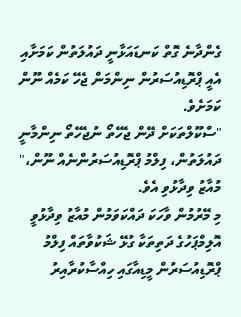ގެންދާނެ ގޮތް ކަނޑައަޅާނީ ދައުލަތުން ކަމަށާއި އެއީ ޕްރޮޑިއުސަރުން ނިންމަން ޖެހޭ ކަމެއް ނޫން ކަމަށެވެ.
"ސްކޫލްތަކަށް ދޭން ޖެހޭތޯ ނުޖެހޭތޯ ނިންމާނީ ދައުލަތުން، ފިލްމު ޕްރޮޑިއުސަރުންނެއް ނޫން،" މުއާޒު ވިދާޅުވި އެވެ.
މި މޭރުމުން ވާހަކަ ދައްކަވަމުން މުއާޒު ވިދާޅުވީ އޮލިމްޕަހުގެ ދަތިތަކާ ގުޅޭ ޝަކުވާތައް ފިލްމު ޕްރޮޑިއުސަރުން މީޑިއާގައި ހިއްސާކުރާއިރު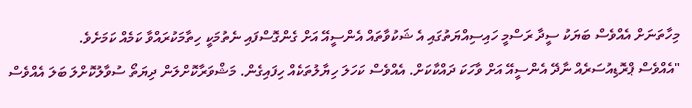މިހާތަނަށް އެއްވެސް ބަޔަކު ސީދާ ރަސްމީ ހައިސިއްޔަތުގައި އެ ޝަކުވާތައް އެންސީއޭ އަށް ގެންގޮސްފައި ނެތުމަކީ ހިތާމަކުރައްވާ ކަމެއް ކަމަށެވެ.
"އެއްވެސް ޕްރޮޑިއުސަރެއް ނާދޭ އެންސީއޭ އަށް ވާހަކަ ދައްކާކަށް. އެއްވެސް ކަހަލަ ހިޔާލުތަކެއް ހިފައިގެން. މަޝްވަރާކޮށްލަން ދިޔަތޯ ސުވާލުކޮށްލަ ބަލަ އެއްވެސް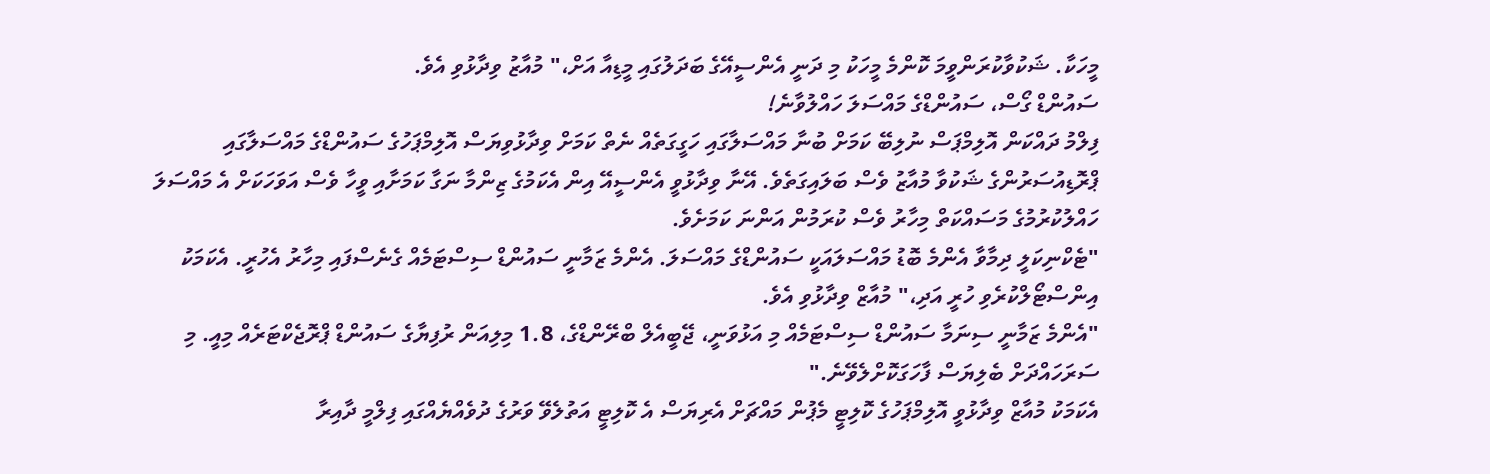މީހަކާ. ޝަކުވާކުރަންވީމަ ކޮންމެ މީހަކު މި ދަނީ އެންސީއޭގެ ބަދަލުގައި މީޑިއާ އަށް،" މުއާޒު ވިދާޅުވި އެވެ.
ސައުންޑް ގޯސް، ސައުންޑްގެ މައްސަލަ ހައްލުވާނެ!
ފިލްމު ދައްކަން އޮލިމްޕަސް ނުލިބޭ ކަމަށް ބުނާ މައްސަލާގައި ހަގީގަތެއް ނެތް ކަމަށް ވިދާޅުވިޔަސް އޮލިމްޕަހުގެ ސައުންޑްގެ މައްސަލާގައި ޕްރޮޑިއުސަރުންގެ ޝަކުވާ މުއާޒު ވެސް ބަލައިގަތެވެ. އޭނާ ވިދާޅުވީ އެންސީއޭ އިން އެކަމުގެ ޒިންމާ ނަގާ ކަމަށާއި ވީހާ ވެސް އަވަހަކަށް އެ މައްސަލަ ހައްލުކުރުމުގެ މަސައްކަތް މިހާރު ވެސް ކުރަމުން އަންނަ ކަމަށެވެ.
"ޓެކްނިކަލީ ދިމާވާ އެންމެ ބޮޑު މައްސަލައަކީ ސައުންޑްގެ މައްސަލަ. އެންމެ ޒަމާނީ ސައުންޑް ސިސްޓަމެއް ގެނެސްފައި މިހާރު އެހުރީ. އެކަމަކު އިންސްޓޯލްކުރެވި ހުރީ އަދި،" މުއާޒް ވިދާޅުވި އެވެ.
"އެންމެ ޒަމާނީ ސިނަމާ ސައުންޑް ސިސްޓަމެއް މި އަޅުވަނީ، ޖޭބީއެލް ބްރޭންޑްގެ، 1.8 މިލިއަން ރުފިޔާގެ ސައުންޑް ޕްރޮޖެކްޓަރެއް މިއީ. މި ސަރަހައްދަށް ބެލިޔަސް ފާހަގަކޮށްލެވޭނެ."
އެކަމަކު މުއާޒް ވިދާޅުވީ އޮލިމްޕަހުގެ ކޮލިޓީ މެޕުން މައްޗަށް އެރިޔަސް އެ ކޮލިޓީ އަތުލެވޭ ވަރުގެ ދުވެއްޔެއްގައި ފިލްމީ ދާއިރާ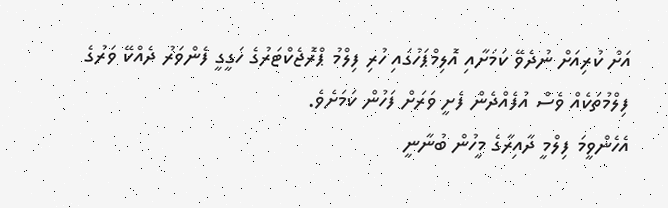އަށް ކުރިއަށް ނުދެވޭ ކަމަށާއި އޮލިމްޕަހުގައި ހުރި ފިލްމު ޕްރޮޖެކްޓަރުގެ ހަގީގީ ފެންވަރު ދެއްކޭ ވަރުގެ ފިލްމުތަކެއް ވެސް އުފެއްދެން ފެށީ ވަރަށް ފަހުން ކަމަށެވެ.
އެހެންވީމަ ފިލްމީ ދާއިރާގެ މީހުން ބުނާނީ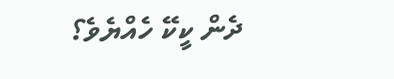ދެން ކީކޭ ހެއްޔެވެ؟